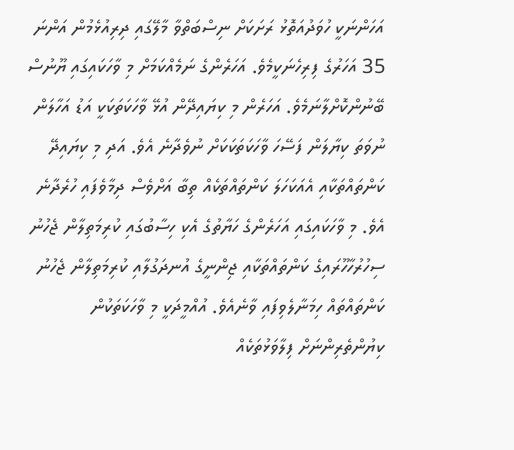އަހަންނަކީ ހުވަދުއަތޮޅު ރަށަކަށް ނިސްބަތްވާ މާލޭގައި ދިރިއުޅެމުން އަންނަ 35 އަހަރުގެ ފިރިހެނަކީމެވެ. އަހަރެންގެ ނަމެއްކަމަށް މި ވާހަކައިގައި ޔޫނުސް ބޭނުންކޮށްލާނަމެވެ. އަހަރެން މި ކިޔައިދޭން އުޅޭ ވާހަކަތަކަކީ އަޑު އަހާލަން ނުވަތަ ކިޔާލަން ފަސޭހަ ވާހަކަތަކަކަށް ނުވެދާނެ އެވެ. އަދި މި ކިޔައިދޭ ކަންތައްތަކާއި އެއަކަހަލަ ކަންތައްތަކެއް ތިބާ އަށްވެސް ދިމާވެފައި ހުރެދާނެ އެވެ. މި ވާހަކައިގައި އަހަރެންގެ ހަޔާތުގެ އެކި ހިސާބުގައި ކުރިމަތިލާން ޖެހުނު ސިހުރުހާހޫރައިގެ ކަންތައްތަކާއި ޖިންނީގެ އުނދަގުލާއި ކުރިމަތިލާން ޖެހުނު ކަންތައްތައް ހިމަނާލެވިފައި ވާނެއެވެ. އުއްމީދަކީ މި ވާހަކަތަކުން ކިޔުންތެރިންނަށް ފިލާވަޅުތަކެއް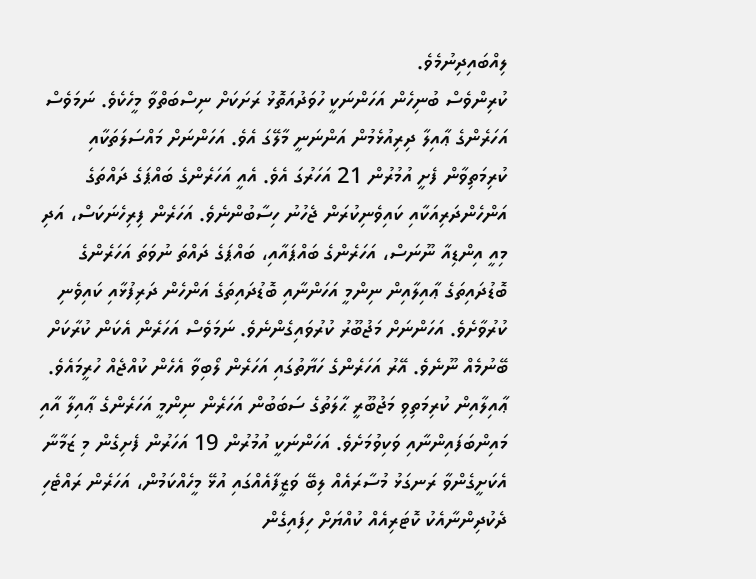ލިއްބައިދިނުމެވެ.
ކުރިންވެސް ބުނިހެން އަހަންނަކީ ހުވަދުއަތޮޅު ރަށަކަށް ނިސްބަތްވާ މީހެކެވެ. ނަމަވެސް އަހަރެންގެ ޢާއިލާ ދިރިއުޅެމުން އަންނަނީ މާލޭގަ އެވެ. އަހަންނަށް މައްސަލަތަކާއި ކުރިމަތިވާން ފެށީ އުމުރުން 21 އަހަރުގަ އެވެ. އެއީ އަހަރެންގެ ބައްޕަގެ ދައްތަގެ އަންހެންދަރިއަކާއި ކައިވެނިކުރަން ޖެހުނު ހިސާބުންނެވެ. އަހަރެން ފިރިހެނަކަސް، އަދި މިއީ އިންޑިއާ ނޫނަސް، އަހަރެންގެ ބައްޕައާއި، ބައްޕަގެ ދައްތަ ނުވަތަ އަހަރެންގެ ބޮޑުދައިތަގެ ޢާއިލާއިން ނިންމީ އަހަންނާއި ބޮޑުދައިތަގެ އަންހެން ދަރިފުޅާއި ކައިވެނި ކުރުވާށެވެ. އަހަންނަށް މަޖުބޫރު ކުރުވައިގެންނެވެ. ނަމަވެސް އަހަރެން އެކަން ކުރާކަށް ބޭނުމެއް ނޫނެވެ. އޭރު އަހަރެންގެ ހަޔާތުގައި އަހަރެން ލޯބިވާ އެހެން ކުއްޖެއް ހުރީމައެވެ. ޢާއިލާއިން ކުރިމަތިވި މަޖުބޫރީ ޙާލަތުގެ ސަބަބުން އަހަރެން ނިންމީ އަހަރެންގެ ޢާއިލާ އާއި މައިންބަފައިންނާއި ވަކިވުމަށެވެ. އަހަންނަކީ އުމުރުން 19 އަހަރުން ފެށިގެން މި ޒަމާނާ އެކަށީގެންވާ ރަނގަޅު މުސާރައެއް ލިބޭ ވަޒީފާއެއްގައި އުޅޭ މީހެއްކަމުން، އަހަރެން ރައްޓެހި ދެކުދިންނާއެކު ކޮޓަރިއެއް ކުއްޔަށް ހިފައިގެން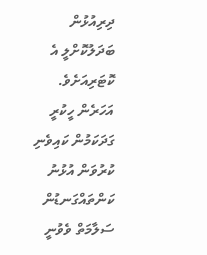ދިރިއުޅުން ބަދަލުކޮށްލީ އެ ކޮޓަރިއަށެވެ.
އަހަރެން ހީކުރީ ގަދަކަމުން ކައިވެނި ކުރުވަން އުޅުނު ކަންތައްގަނޑުން ސަލާމަތް ވެވުނީ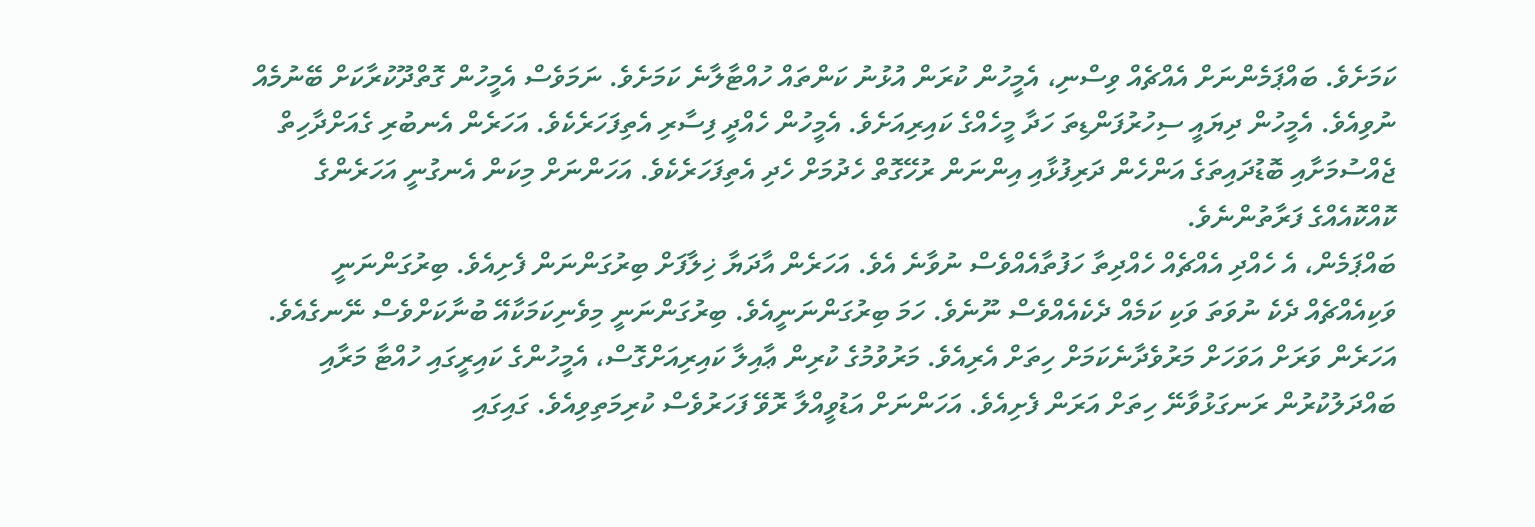ކަމަށެވެ. ބައްޕަމެންނަށް އެއްޗެއް ވިސްނި، އެމީހުން ކުރަން އުޅުނު ކަންތައް ހުއްޓާލާނެ ކަމަށެވެ. ނަމަވެސް އެމީހުން ގޮތްދޫކުރާކަށް ބޭނުމެއް ނުވިއެވެ. އެމީހުން ދިޔައީ ސިހުރުފަންޑިތަ ހަދާ މީހެއްގެ ކައިރިއަށެވެ. އެމީހުން ހެއްދީ ފިސާރި އެތިފަހަރެކެވެ. އަހަރެން އެނބުރި ގެއަށްދާހިތް ޖެއްސުމަށާއި ބޮޑުދައިތަގެ އަންހެން ދަރިފުޅާއި އިންނަން ރުހޭގޮތް ހެދުމަށް ހެދި އެތިފަހަރެކެވެ. އަހަންނަށް މިކަން އެނގުނީ އަހަރެންގެ ކޮއްކޮއެއްގެ ފަރާތުންނެވެ.
ބައްޕަމެން، އެ ހެއްދި އެއްޗެއް ހެއްދިތާ ހަފުތާއެއްވެސް ނުވާނެ އެވެ. އަހަރެން އާދަޔާ ޚިލާފަށް ބިރުގަންނަން ފެށިއެވެ. ބިރުގަންނަނީ ވަކިއެއްޗެއް ދެކެ ނުވަތަ ވަކި ކަމެއް ދެކެއެއްވެސް ނޫނެވެ. ހަމަ ބިރުގަންނަނީއެވެ. ބިރުގަންނަނީ މިވެނިކަމަކާއޭ ބުނާކަށްވެސް ނޭނގެއެވެ. އަހަރެން ވަރަށް އަވަހަށް މަރުވެދާނެކަމަށް ހިތަށް އެރިއެވެ. މަރުވުމުގެ ކުރިން ޢާއިލާ ކައިރިއަށްގޮސް، އެމީހުންގެ ކައިރީގައި ހުއްޓާ މަރާއި ބައްދަލުކުރުން ރަނގަޅުވާނޭ ހިތަށް އަރަން ފެށިއެވެ. އަހަންނަށް އަޑުވީއްލާ ރޮވޭ ފަހަރުވެސް ކުރިމަތިވިއެވެ. ގައިގައި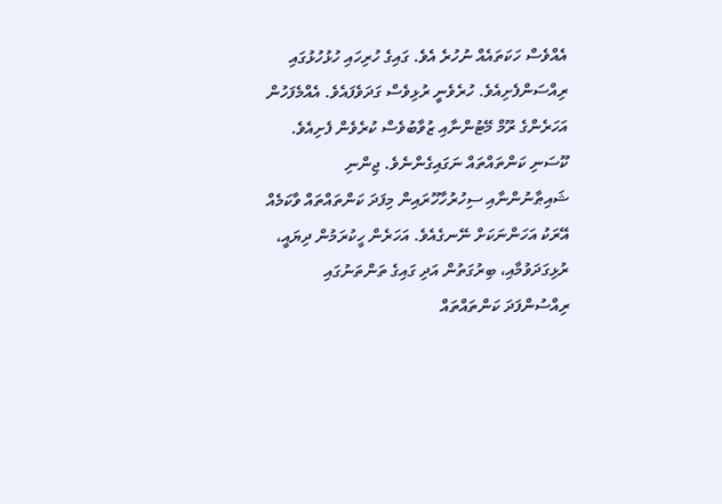އެއްވެސް ހަކަތައެއް ނުހުރެ އެވެ. ގައިގެ ހުރިހައި ހުޅުހުޅުގައި ރިއްސަންފެށިއެވެ. ހުރެވެނީ ރުޅިވެސް ގަދަވެފައެވެ. އެއްމެފަހުން އަހަރެންގެ ރޫމް މޭޓުންނާއި ޒުވާބުވެސް ކުރެވެން ފެށިއެވެ. ކޫސަނި ކަންތައްތައް ނަގައިގެންނެވެ. ޖިންނި ޝައިޠާނުންނާއި ސިހުރުހާހޫރައިން މިފަދަ ކަންތައްތައް ވާކަމެއް އޭރަކު އަހަންނަކަށް ނޭނގެއެވެ. އަހަރެން ހީކުރަމުން ދިޔައީ، ރުޅިގަދަވުމާއި، ބިރުގަތުން އަދި ގައިގެ ތަންތަނުގައި ރިއްސުންފަދަ ކަންތައްތައް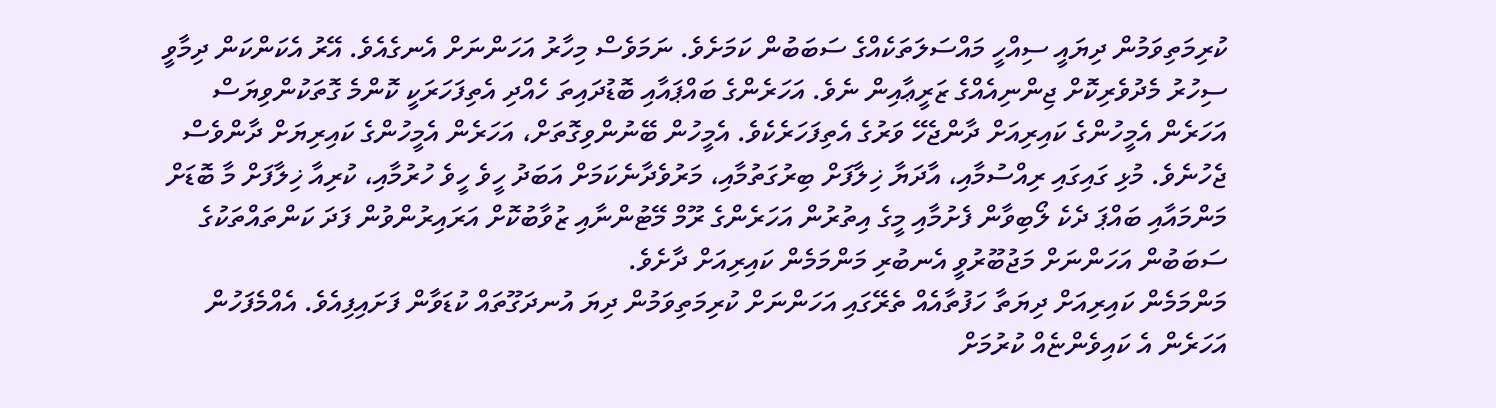ކުރިމަތިވަމުން ދިޔައީ ސިއްހީ މައްސަލަތަކެއްގެ ސަބަބުން ކަމަށެވެ. ނަމަވެސް މިހާރު އަހަންނަށް އެނގެއެވެ. އޭރު އެކަންކަން ދިމާވީ ސިހުރު މެދުވެރިކޮށް ޖިންނިއެއްގެ ޒަރީޢާއިން ނެވެ. އަހަރެންގެ ބައްޕައާއި ބޮޑުދައިތަ ހެއްދި އެތިފަހަރަކީ ކޮންމެ ގޮތަކުންވިޔަސް އަހަރެން އެމީހުންގެ ކައިރިއަށް ދާންޖެހޭ ވަރުގެ އެތިފަހަރެކެވެ. އެމީހުން ބޭނުންވިގޮތަށް، އަހަރެން އެމީހުންގެ ކައިރިޔަށް ދާންވެސް ޖެހުނެވެ. މުޅި ގައިގައި ރިއްސުމާއި، އާދަޔާ ޚިލާފަށް ބިރުގަތުމާއި، މަރުވެދާނެކަމަށް އަބަދު ހީވެ ހީވެ ހުރުމާއި، ކުރިއާ ޚިލާފަށް މާ ބޮޑަށް މަންމައާއި ބައްޕަ ދެކެ ލޯބިވާން ފެށުމާއި މީގެ އިތުރުން އަހަރެންގެ ރޫމް މޭޓުންނާއި ޒުވާބުކޮށް އަރައިރުންވުން ފަދަ ކަންތައްތަކުގެ ސަބަބުން އަހަންނަށް މަޖުބޫރުވީ އެނބުރި މަންމަމެން ކައިރިއަށް ދާށެވެ.
މަންމަމެން ކައިރިއަށް ދިޔަތާ ހަފުތާއެއް ތެރޭގައި އަހަންނަށް ކުރިމަތިވަމުން ދިޔަ އުނދަގޫތައް ކުޑަވާން ފަށައިފިއެވެ. އެއްމެފަހުން އަހަރެން އެ ކައިވެންޏެއް ކުރުމަށް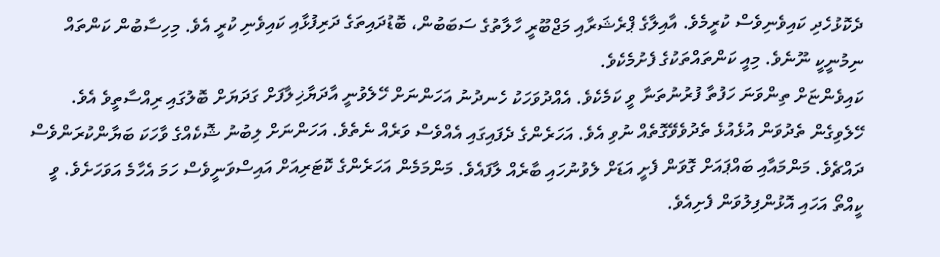ދެކޮޅުހެދި ކައިވެނިވެސް ކުރީމެވެ. އާއިލާގެ ޕްރެޝަރާއި މަޖްބޫރީ ހާލާތުގެ ސަބަބުން، ބޮޑުދައިތަގެ ދަރިފުޅާއި ކައިވެނި ކުރީ އެވެ. މިހިސާބުން ކަންތައް ނިމުނީކީ ނޫނެވެ. މިއީ ކަންތައްތަކުގެ ފެށުމެކެވެ.
ކައިވެންޏަށް ތިންވަނަ ހަފުތާ ފުރުނުތަނާ ވީ ކަމެކެވެ. އެއްދުވަހަކު ހެނދުނު އަހަންނަށް ހޭލެވުނީ އާދަޔާޚިލާފަށް ގަދަޔަށް ބޮލުގައި ރިއްސާތީވެ އެވެ. ހޭލެވިގެން ތެދުވަން އުޅެއުޅެ ތެދުވެވޭގޮތެއް ނުވި އެވެ. އަހަރެންގެ ދެފައިގައި އެއްވެސް ވަރެއް ނެތެވެ. އަހަންނަށް ލިބުނު ޝޮކެއްގެ ވާހަކަ ބަޔާންކުރަންވެސް ދައްޗެވެ. މަންމައާއި ބައްޕައަށް ގޮވަން ފެށީ އަޑަށް ލެވުނުހައި ބާރެއް ލާފައެވެ. މަންމަމެން އަހަރެންގެ ކޮޓަރިއަށް އައިސްވަނީވެސް ހަމަ އެހާމެ އަވަހަށެވެ. ވީ ކީއްތޯ އަހައި އޮޅުންފިލުވަން ފެށިއެވެ.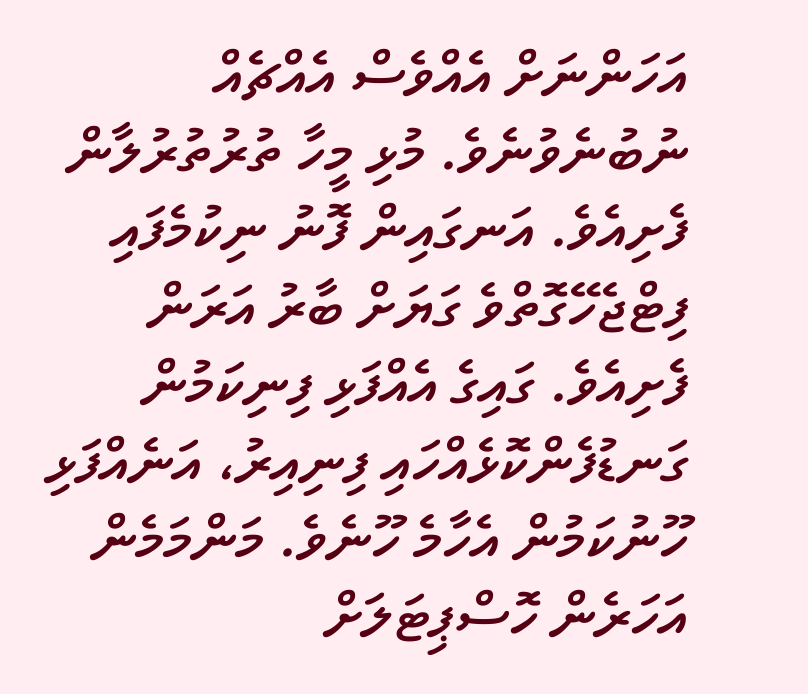އަހަންނަށް އެއްވެސް އެއްޗެއް ނުބުނެވުނެވެ. މުޅި މީހާ ތުރުތުރުލާން ފެށިއެވެ. އަނގައިން ފޮނު ނިކުމެފައި ފިޓްޖެހޭގޮތްވެ ގަޔަށް ބާރު އަރަން ފެށިއެވެ. ގައިގެ އެއްފަޅި ފިނިކަމުން ގަނޑުފެންކޮޅެއްހައި ފިނިއިރު، އަނެއްފަޅި ހޫނުކަމުން އެހާމެ ހޫނެވެ. މަންމަމެން އަހަރެން ހޮސްޕިޓަލަށް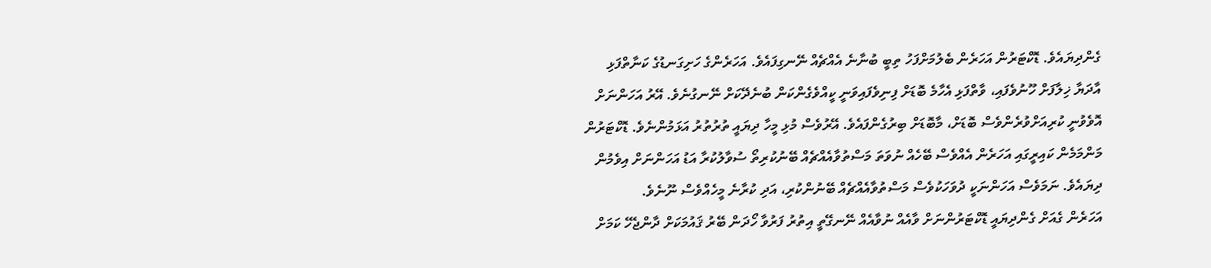ގެންދިޔައެވެ. ޑޮކްޓަރުން އަހަރެން ބެލުމަށްފަހު ތިބީ ބުނާނެ އެއްޗެއް ނޭނގިފައެވެ. އަހަރެންގެ ހަށިގަނޑުގެ ކަނާތްފަޅި އާދަޔާ ޚިލާފަށް ހޫނުވެފައި، ވާތްފަޅި އެހާމެ ބޮޑަށް ފިނިވެފައިވަނީ ކީއްވެގެންކަން ބުނެދޭކަށް ނޭނގުނެވެ. އޭރު އަހަންނަށް އޮވެވުނީ ކުރިއަށްވުރެންވެސް ބޮޑަށް، މާބޮޑަށް ބިރުގެންފައެވެ. އޭރުވެސް މުޅި މީހާ ދިޔައީ ތުރުތުރު އަޅަމުންނެވެ. ޑޮކްޓަރުން މަންމަމެން ކައިރީގައި އަހަރެން އެއްވެސް ބޭހެއް ނުވަތަ މަސްތުވާއެއްޗެއް ބޭނުކުރިތޯ ސުވާލުކުރާ އަޑު އަހަންނަށް އިވެމުން ދިޔައެވެ. ނަމަވެސް އަހަންނަކީ ދުވަހަކުވެސް މަސްތުވާއެއްޗެއް ބޭނުންކުރި، އަދި ކުރާނެ މީހެއްވެސް ނޫނެވެ.
އަހަރެން ގެއަށް ގެންދިޔައީ ޑޮކްޓަރުންނަށް ވާއެއް ނުވާއެއް ނޭނގޭތީ އިތުރު ފަރުވާ ހޯދަން ބޭރު ޤައުމަކަށް ދާންޖެހޭ ކަމަށް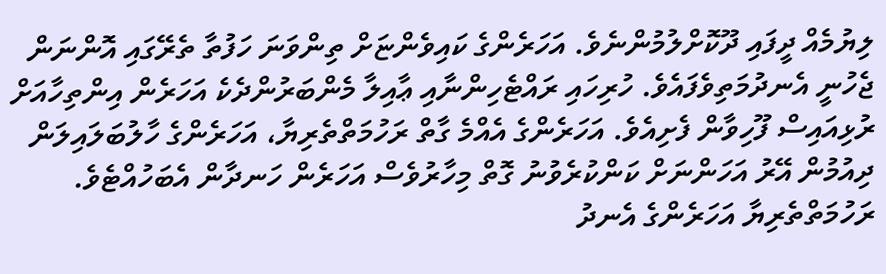ލިޔުމެއް ދީފައި ދޫކޮށްލުމުންނެވެ. އަހަރެންގެ ކައިވެންޏަށް ތިންވަނަ ހަފުތާ ތެރޭގައި އޮންނަން ޖެހުނީ އެނދުމަތިވެފައެވެ. ހުރިހައި ރައްޓެހިންނާއި ޢާއިލާ މެންބަރުންދެކެ އަހަރެން އިންތިހާއަށް ރުޅިއައިސް ފޫހިވާން ފެށިއެވެ. އަހަރެންގެ އެއްމެ ގާތް ރަހުމަތްތެރިޔާ، އަހަރެންގެ ހާލުބަލައިލަން ދިއުމުން އޭރު އަހަންނަށް ކަންކުރެވުނު ގޮތް މިހާރުވެސް އަހަރެން ހަނދާން އެބަހުއްޓެވެ. ރަހުމަތްތެރިޔާ އަހަރެންގެ އެނދު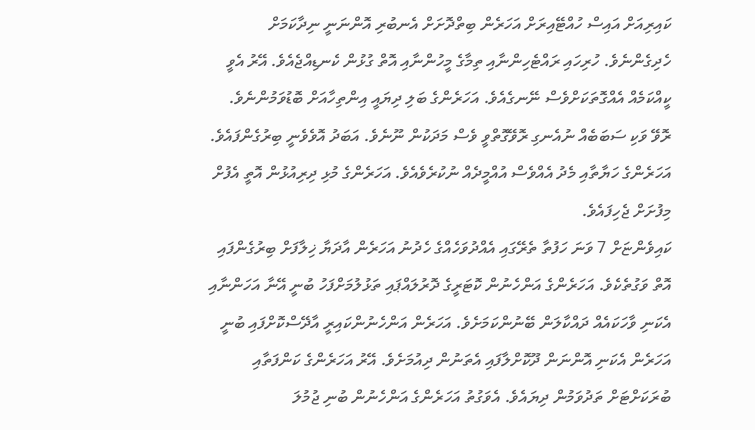ކައިރިއަށް އައިސް ހުއްޓޭއިރަށް އަހަރެން ބިތްދޮށަށް އެނބުރި އޮންނަނީ ނިދާކަމަށް ހެދިގެންނެވެ. ހުރިހައި ރައްޓެހިންނާއި ތިމާގެ މީހުންނާއި އޮތް ގުޅުން ކެނޑިއްޖެއެވެ. އޭރު އެވީ ކީއްކަމެއް އެއްގޮތަކަށްވެސް ނޭނގެއެވެ. އަހަރެންގެ ބަލި ދިޔައީ އިންތިހާއަށް ބޮޑުވަމުންނެވެ. ރޮވޭ ވަކި ސަބަބެއް ނުއެނގި ރޮވޭގޮތްވީ ވެސް މަދަކުން ނޫނެވެ. އަބަދު އޮވެވެނީ ބިރުގެންފައެވެ. އަހަރެންގެ ހަޔާތާއި މެދު އެއްވެސް އުއްމީދެއް ނުކުރެވެއެވެ. އަހަރެންގެ މުޅި ދިރިއުޅުން އޮތީ އެފުށް މިފުށަށް ޖެހިފައެވެ.
ކައިވެންޏަށް 7 ވަނަ ހަފުތާ ތެރޭގައި އެއްދުވަހެއްގެ ހެދުނު އަހަރެން އާދަޔާ ޚިލާފަށް ބިރުގެންފައި އޮތް ވަގުތެކެވެ. އަހަރެންގެ އަންހެނުން ކޮޓަރީގެ ދޮރުލައްޕައި ތަޅުލުމަށްފަހު ބުނީ އޭނާ އަހަންނާއި އެކަނި ވާހަކައެއް ދައްކާލަން ބޭނުންކަމަށެވެ. އަހަރެން އަންހެނުންކައިރީ އާދޭސްކޮށްފައި ބުނީ އަހަރެން އެކަނި އޮންނަން ދޫކޮށްލާފައި އެތަނުން ދިއުމަށެވެ. އޭރު އަހަރެންގެ ކަންފަތާއި ބުރަކަށްޓަށް ތަދުވަމުން ދިޔައެވެ. އެވަގުތު އަހަރެންގެ އަންހެނުން ބުނި ޖުމުލަ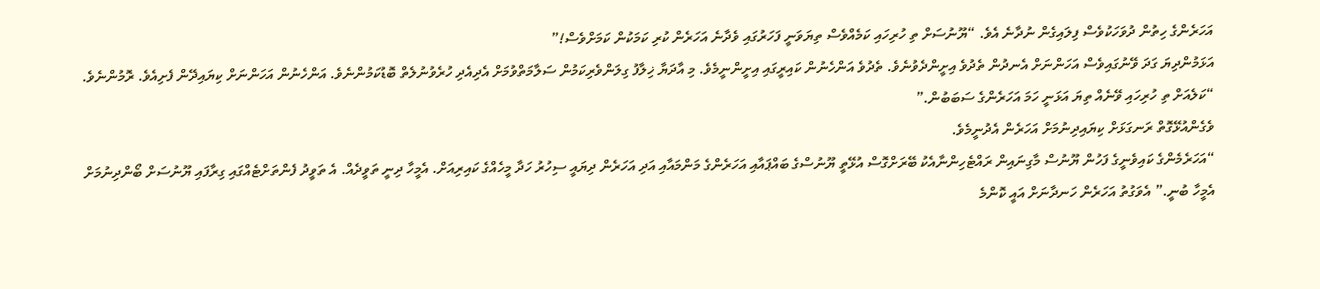އަހަރެންގެ ހިތުން ދުވަހަކުވެސް ފިލައިގެން ނުދާނެ އެވެ. “ޔޫނުސަށް ތި ހުރިހައި ކަމެއްވެސް ތިޔަވަނީ ފަހަރުގައި ވެދާނެ އަހަރެން ކުރި ކަމަކުން ކަމަށްވެސް!”
އަޅަމުންދިޔަ ގަދަ ވޭނުގައިވެސް އަހަންނަށް އެނދުން ތެދުވެ އިށީންދެވުނެވެ. ތެދުވެ އަންހެނުން ކައިރީގައި އިށީންނީމެވެ. މި އާދަޔާ ޚިލާފު ގިލަންވެރިކަމުން ސަލާމަތްވުމަށް އެދިއެދި ހުރެވުނުލެތް ބޮޑުކަމުންނެވެ. އަންހެނުން އަހަންނަށް ކިޔައިދޭން ފެށިއެވެ. ރޮމުންނެވެ.
“ކަލެއަށް ތި ހުރިހައި ވޭނެއް ތިޔަ އަޅަނީ ހަމަ އަހަރެންގެ ސަބަބުން.”
ވެގެންއުޅޭގޮތް ރަނގަޅަށް ކިޔައިދިނުމަށް އަހަރެން އެދުނީމެވެ.
“އަހަރެމެންގެ ކައިވެނީގެ ފަހުން ޔޫނުސް މާގިނައިން ރައްޓެހިންނާއެކު ބޭރަށްގޮސް އުޅޭތީ ޔޫނުސްގެ ބައްޕައާއި އަހަރެންގެ މަންމައާއި އަދި އަހަރެން ދިޔައީ ސިހުރު ހަދާ މީހެއްގެ ކައިރިއަށް. އެމީހާ ދިނީ ތަވީދެއް. އެ ތަވީދު ފެންތަށްޓެއްގައި ގިރާފައި ޔޫނުސަށް ބޯންދިނުމަށް އެމީހާ ބުނީ.” އެވަގުތު އަހަރެން ހަނދާނަށް އައީ ކޮންމެ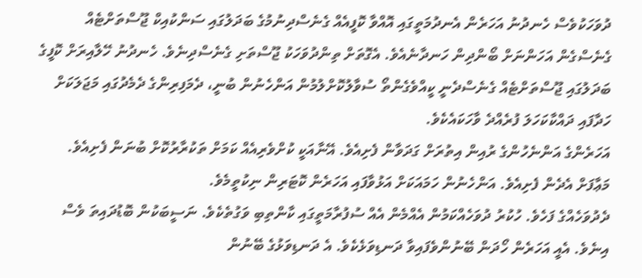ދުވަހަކުވެސް ހެނދުނު އަހަރެން އެނދުމަތީގައި އޮއްވާ ކޮފީއެއް ގެނެސްދިނުމުގެ ބަދަލުގައި ސަންކުއިކް ޖޫސްތަށްޓެއް ގެނެސްގެން އަހަންނަށް ބޯންދިން ހަނދާނެއެވެ. އެގޮތަށް ތިންދުވަހަކު ޖޫސްތަށި ގެނެސްދިނެވެ. ހެނދުނު ހޭލާއިރަށް ކޮފީގެ ބަދަލުގައި ޖޫސްތަށްޓެއް ގެނެސްދެނީ ކީއްވެގެންތޯ ސުވާލުކޮށްލުމުން އަންހެނުން ބުނީ، ދެމަފިރިންގެ ދެމެދުގައި މަޖަލަކަށް ހަދާފައި ދައްކާކަހަލަ ފުރެއްދެ ވާހަކައެކެވެ.
އަހަރެންގެ އަންނެހުންގެ ރުއިން އިތުރަށް ގަދަވާން ފެށިއެވެ. އޭނާއަކީ ކުށްވެރިއެއް ކަމަށް ތަކުރާރުކޮށް ބުނަން ފެށިއެވެ. މަޢާފަށް އެދެން ފެށިއެވެ. އަންހެނުން ހަމައަކަށް އަޅުވާފައި އަހަރެން ކޮޓަރިން ނިކުތީމެވެ.
ދެދުވަހެއްގެ ފަހެވެ. ހުކުރު ދުވަހެއްކަމުން އެއްމެން އެއް ސުފުރާމަތީގައި ކާންތިބި ވަގުތެކެވެ. ނަސީބަކުން ބޮޑުދައިތަ ވެސް އިނެވެ. އެއީ އަހަރެން ހޯދަން ބޭނުންވެފައިވާ ދަނޑިވަޅެކެވެ. އެ ދަނޑިވަޅުގެ ބޭނުން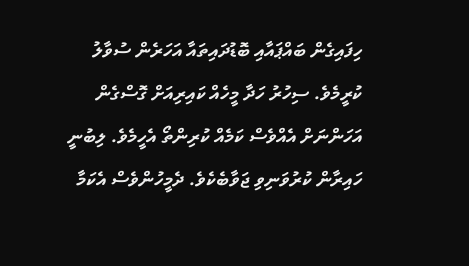ހިފައިގެން ބައްޕައާއި ބޮޑުދައިތައާ އަހަރެން ސުވާލު ކުރީމެވެ. ސިހުރު ހަދާ މީހެއް ކައިރިއަށް ގޮސްގެން އަހަންނަށް އެއްވެސް ކަމެއް ކުރިންތޯ އެހީމެވެ. ލިބުނީ ހައިރާން ކުރުވަނިވި ޖަވާބެކެވެ. ދެމީހުންވެސް އެކަމާ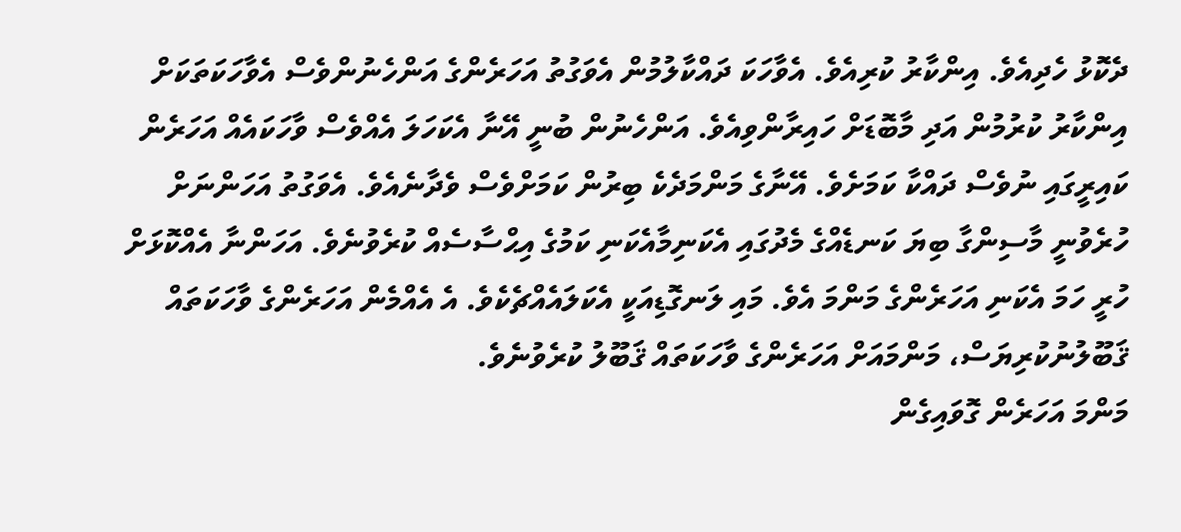ދެކޮޅު ހެދިއެވެ. އިންކާރު ކުރިއެވެ. އެވާހަކަ ދައްކާލުމުން އެވަގުތު އަހަރެންގެ އަންހެނުންވެސް އެވާހަކަތަކަށް އިންކާރު ކުރުމުން އަދި މާބޮޑަށް ހައިރާންވިއެވެ. އަންހެނުން ބުނީ އޭނާ އެކަހަލަ އެއްވެސް ވާހަކައެއް އަހަރެން ކައިރީގައި ނުވެސް ދައްކާ ކަމަށެވެ. އޭނާގެ މަންމަދެކެ ބިރުން ކަމަށްވެސް ވެދާނެއެވެ. އެވަގުތު އަހަންނަށް ހުރެވުނީ މާސިންގާ ބިޔަ ކަނޑެއްގެ މެދުގައި އެކަނިމާއެކަނި ކަމުގެ އިޙްސާސެއް ކުރެވުނެވެ. އަހަންނާ އެއްކޮޅަށް ހުރީ ހަމަ އެކަނި އަހަރެންގެ މަންމަ އެވެ. މައި ލަނގޮޑިއަކީ އެކަލައެއްޗެކެވެ. އެ އެއްމެން އަހަރެންގެ ވާހަކަތައް ޤަބޫލުނުކުރިޔަސް، މަންމައަށް އަހަރެންގެ ވާހަކަތައް ޤަބޫލު ކުރެވުނެވެ.
މަންމަ އަހަރެން ގޮވައިގެން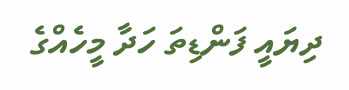ދިޔައީ ފަންޑިތަ ހަދާ މީހެއްގެ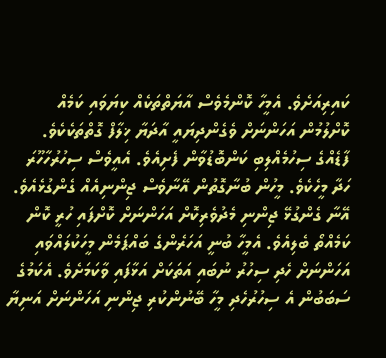ކައިރިއަށެވެ. އެމީހާ ކޮންމެވެސް އާޔަތްތަކެއް ކިޔަވައި ކަމެއް ކޮށްލުމުން އަހަންނަށް ވެގެންދިޔައީ އާދަޔާ ޚިލާފް ގޮތްތަކެކެވެ. ފާޑެއްގެ ސިހުމެއްލިބި ކަންބޮޑުވާން ފެށިއެވެ. އެއީވެސް ސިހުރުހާހޫރަ ހަދާ މީހެކެވެ. މީހުން ބުނާގޮތުން އޭނާވެސް ޖިންނިއެއް ގެންގުޅެއެވެ. އޭނާ ގެންގުޅޭ ޖިންނި މެދުވެރިކޮށް އަހަންނަށް ކޮށްފައި ހުރީ ކޮން ކަމެއްތޯ ބެލިއެވެ. އެމީހާ ބުނީ އަހަރެންގެ ބައްޕަމެން މީހަކުލައްވައި އަހަންނަށް ހެދި ސިހުރު ނުބައި އަތަކަށް އަޅާފައި ވާކަމަށެވެ. އެކަމުގެ ސަބަބުން އެ ސިހުރުހެދި މީހާ ބޭނުންކުރި ޖިންނި އަހަންނަށް އަނިޔާ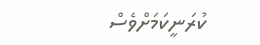ކުރަނީކަމަށްވެސް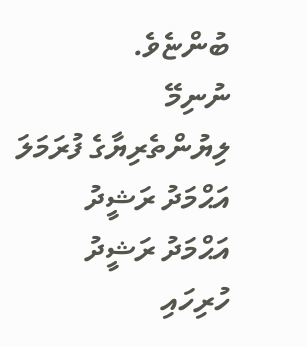ބުންޏެވެ.
ނުނިމޭ
ލިޔުންތެރިޔާގެ ފުރަމަލަ
އަޙްމަދު ރަޝީދު
އަޙްމަދު ރަޝީދު
ހުރިހައި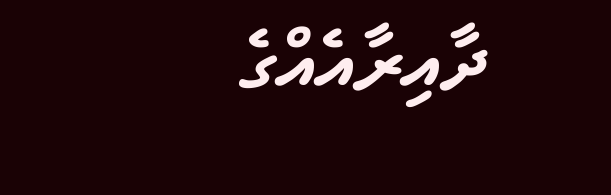ދާއިރާއެއްގެ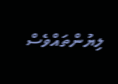ލިޔުންތައްވެސް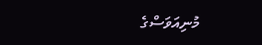މުނިއަވަސްގެ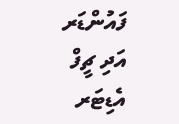ފައުންޑަރ އަދި ޗީފް އެޑިޓަރ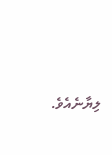ލިޔާނެއެވެ.